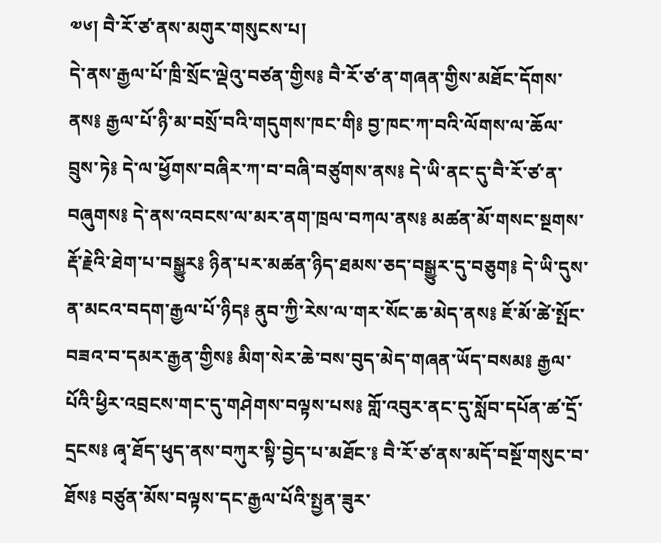༧༦། བཻ་རོ་ཙ་ནས་མགུར་གསུངས་པ།
དེ་ནས་རྒྱལ་པོ་ཁྲི་སྲོང་ལྡེའུ་བཙན་གྱིས༔ བཻ་རོ་ཙ་ན་གཞན་གྱིས་མཐོང་དོགས་ནས༔ རྒྱལ་པོ་ཉི་མ་བསྲོ་བའི་གདུགས་ཁང་གི༔ བྱ་ཁང་ཀ་བའི་ལོགས་ལ་ཆོལ་བྲུས་ཏེ༔ དེ་ལ་ཕྱོགས་བཞིར་ཀ་བ་བཞི་བཙུགས་ནས༔ དེ་ཡི་ནང་དུ་བཻ་རོ་ཙ་ན་བཞུགས༔ དེ་ནས་འབངས་ལ་མར་ནག་ཁྲལ་བཀལ་ནས༔ མཚན་མོ་གསང་སྔགས་རྡོ་རྗེའི་ཐེག་པ་བསྒྱུར༔ ཉིན་པར་མཚན་ཉིད་ཐམས་ཅད་བསྒྱུར་དུ་བཅུག༔ དེ་ཡི་དུས་ན་མངའ་བདག་རྒྱལ་པོ་ཉིད༔ ནུབ་ཀྱི་རེས་ལ་གར་སོང་ཆ་མེད་ནས༔ ཇོ་མོ་ཚེ་སྤོང་བཟའ་བ་དམར་རྒྱན་གྱིས༔ མིག་སེར་ཆེ་བས་བུད་མེད་གཞན་ཡོད་བསམ༔ རྒྱལ་པོའི་ཕྱིར་འབྲངས་གང་དུ་གཤེགས་བལྟས་པས༔ གློ་འབུར་ནང་དུ་སློབ་དཔོན་ཚ་དྲོ་དྲངས༔ ཞྭ་ཐོད་ཕུད་ནས་བཀུར་སྟི་བྱེད་པ་མཐོང་༔ བཻ་རོ་ཙ་ནས་མདོ་བསྔོ་གསུང་བ་ཐོས༔ བཙུན་མོས་བལྟས་དང་རྒྱལ་པོའི་སྤྱན་ཟུར་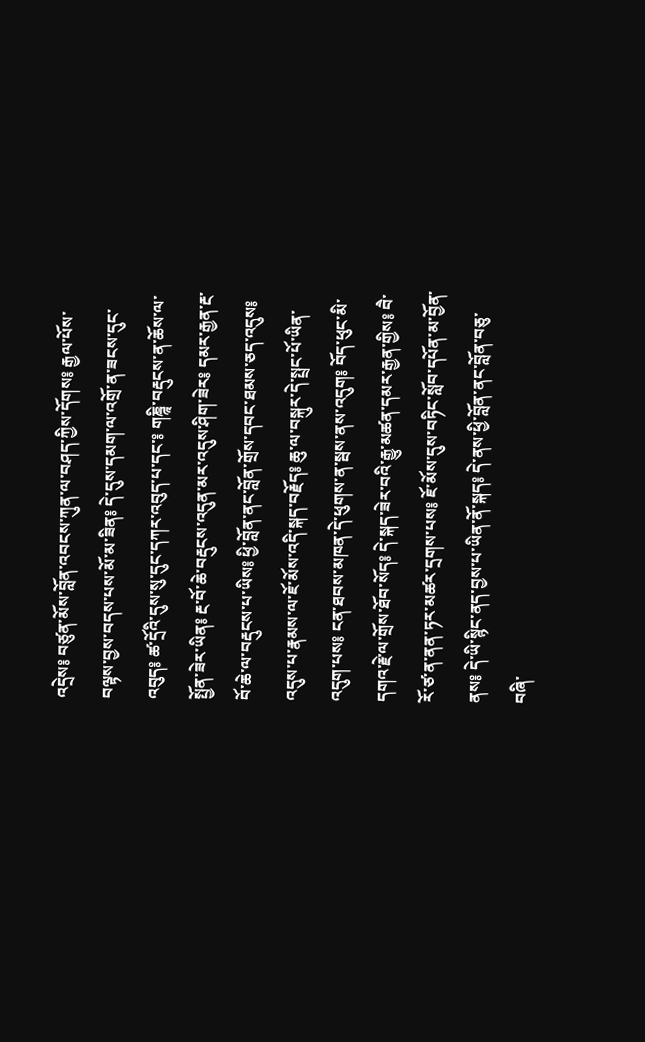འདྲེས༔ བཙུན་མོས་བློན་འབངས་ཀུན་ལ་བཤད་ཀྱིས་དོགས༔ རྒྱལ་པོས་བལྟས་བྱས་བདས་པས་མོ་མ་ཟིན༔ དེ་དུས་དམག་ལ་འགྲོ་ན་ཟངས་དུང་འབུད༔ ཚ་དྲོའི་དུས་སུ་དུང་དཀར་འབུད་པ་དང་༔ གཎྜཱི་བརྡུངས་ན་ཆོས་ལ་སྤྱོན་ཟེར་ཡིན༔ རྔ་བོ་ཆེ་བརྡུངས་འདུན་མར་འདུས་ཤིག་ཟེར༔ དམར་རྒྱན་རྔ་བོ་ཆེ་ལ་བརྡུངས་པ་ཡིས༔ ཕྱི་བློན་ནང་བློན་གྲོས་དབང་ཐམས་ཅད་འདུས༔ འདུས་པ་རྣམས་ལ་ཇོ་མོས་འདི་སྐད་བརྗོད༔ ཆུ་ལ་བསྐུར་དེ་སྤྲང་པོ་ཡིན་འདུག་པས༔ ངན་ཐབས་མཁན་དེ་ཕུགས་ན་སྦས་ནས་འདུག༔ བོད་ཕུང་མི་དགའ་རྗེ་ལ་གྲོས་ཐོབ་སོད༔ དེ་སྐད་ཟེར་བའི་རྒྱུ་མཚན་དམར་རྒྱན་གྱིས༔ བཻ་རོ་ཙ་ན་ནན་ཏར་མཚར་དྲགས་པས༔ ཇོ་མོས་དུས་བཏིང་སློབ་དཔོན་མ་བྱོན་ནས༔ དེ་ཡི་སྙིང་ནད་བྱས་པ་ཡིན་ནོ་སྐད༔ དེ་ནས་ཕྱི་བློན་ནང་བློན་བཅུ་བཞི་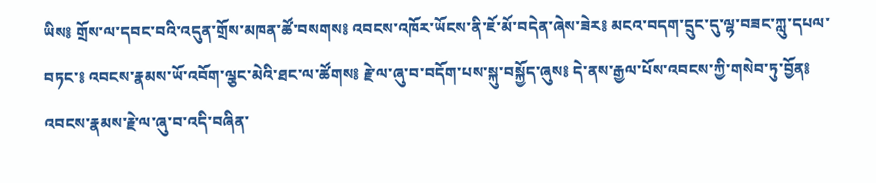ཡིས༔ གྲོས་ལ་དབང་བའི་འདུན་གྲོས་མཁན་ཚོ་བསགས༔ འབངས་འཁོར་ཡོངས་ནི་ཇོ་མོ་བདེན་ཞེས་ཟེར༔ མངའ་བདག་དྲུང་དུ་ལྷ་བཟང་ཀླུ་དཔལ་བཏང་༔ འབངས་རྣམས་ཡོ་འབོག་ལྕང་མེའི་ཐང་ལ་ཚོགས༔ རྗེ་ལ་ཞུ་བ་བདོག་པས་སྐུ་བསྐྱོད་ཞུས༔ དེ་ནས་རྒྱལ་པོས་འབངས་ཀྱི་གསེབ་ཏུ་བྱོན༔ འབངས་རྣམས་རྗེ་ལ་ཞུ་བ་འདི་བཞིན་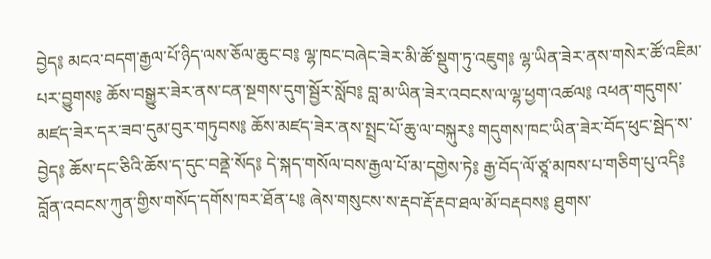བྱེད༔ མངའ་བདག་རྒྱལ་པོ་ཉིད་ལས་ཅོལ་ཆུང་བ༔ ལྷ་ཁང་བཞེང་ཟེར་མི་ཚོ་སྡུག་ཏུ་འཇུག༔ ལྷ་ཡིན་ཟེར་ནས་གསེར་ཚོ་འཇིམ་པར་བྱུགས༔ ཆོས་བསྒྱུར་ཟེར་ནས་ངན་སྔགས་དུག་སྦྱོར་སློབ༔ བླ་མ་ཡིན་ཟེར་འབངས་ལ་ལྷ་ཕྱག་འཚལ༔ འཕན་གདུགས་མཛད་ཟེར་དར་ཟབ་དུམ་བུར་གཏུབས༔ ཆོས་མཛད་ཟེར་ནས་སྤྲང་པོ་ཆུ་ལ་བསྐུར༔ གདུགས་ཁང་ཡིན་ཟེར་བོད་ཕུང་སྦེད་ས་བྱེད༔ ཆོས་དང་ཅིའི་ཆོས་ད་དུང་བནྡེ་སོད༔ དེ་སྐད་གསོལ་བས་རྒྱལ་པོ་མ་དགྱེས་ཏེ༔ རྒྱ་བོད་ལོ་ཙཱ་མཁས་པ་གཅིག་པུ་འདི༔ བློན་འབངས་ཀུན་གྱིས་གསོད་དགོས་ཁར་ཐོན་པ༔ ཞེས་གསུངས་ས་རྡབ་རྡོ་རྡབ་ཐལ་མོ་བརྡབས༔ ཐུགས་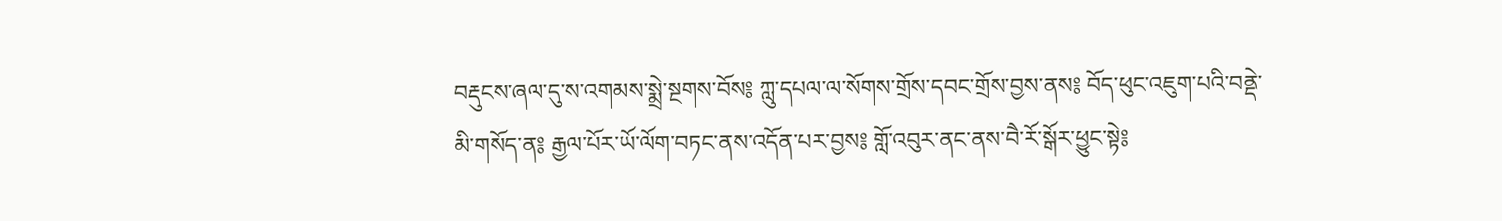བརྡུངས་ཞལ་དུ་ས་འགམས་སྨྲེ་སྔགས་བོས༔ ཀླུ་དཔལ་ལ་སོགས་གྲོས་དབང་གྲོས་བྱས་ནས༔ བོད་ཕུང་འཇུག་པའི་བནྡེ་མི་གསོད་ན༔ རྒྱལ་པོར་ཡོ་ལོག་བཏང་ནས་འདོན་པར་བྱས༔ གློ་འབུར་ནང་ནས་བཻ་རོ་སྒོར་ཕྱུང་སྟེ༔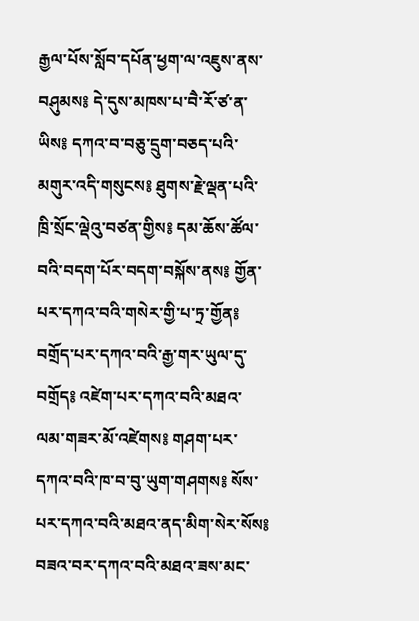རྒྱལ་པོས་སློབ་དཔོན་ཕྱག་ལ་འཇུས་ནས་བཤུམས༔ དེ་དུས་མཁས་པ་བཻ་རོ་ཙ་ན་ཡིས༔ དཀའ་བ་བཅུ་དྲུག་བཅད་པའི་མགུར་འདི་གསུངས༔ ཐུགས་རྗེ་ལྡན་པའི་ཁྲི་སྲོང་ལྡེའུ་བཙན་གྱིས༔ དམ་ཆོས་ཚོལ་བའི་བདག་པོར་བདག་བསྐོས་ནས༔ གྱོན་པར་དཀའ་བའི་གསེར་གྱི་པ་ཏྲ་གྱོན༔ བགྲོད་པར་དཀའ་བའི་རྒྱ་གར་ཡུལ་དུ་བགྲོད༔ འཛེག་པར་དཀའ་བའི་མཐའ་ལམ་གཟར་མོ་འཛེགས༔ གཤག་པར་དཀའ་བའི་ཁ་བ་བུ་ཡུག་གཤགས༔ སོས་པར་དཀའ་བའི་མཐའ་ནད་མིག་སེར་སོས༔ བཟའ་བར་དཀའ་བའི་མཐའ་ཟས་མང་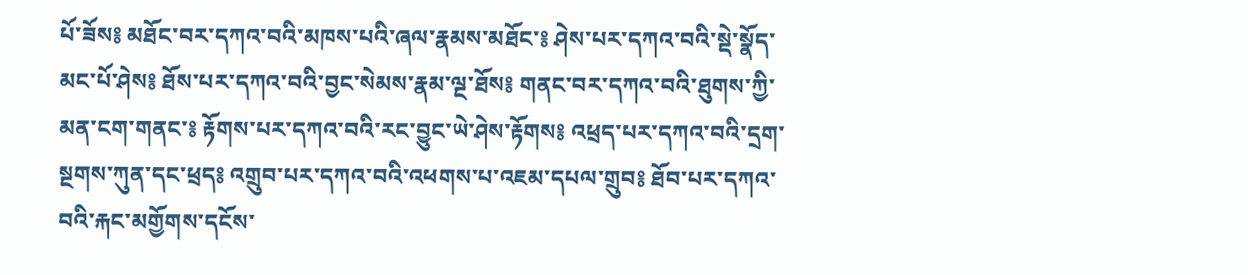པོ་ཟོས༔ མཐོང་བར་དཀའ་བའི་མཁས་པའི་ཞལ་རྣམས་མཐོང་༔ ཤེས་པར་དཀའ་བའི་སྡེ་སྣོད་མང་པོ་ཤེས༔ ཐོས་པར་དཀའ་བའི་བྱང་སེམས་རྣམ་ལྔ་ཐོས༔ གནང་བར་དཀའ་བའི་ཐུགས་ཀྱི་མན་ངག་གནང་༔ རྟོགས་པར་དཀའ་བའི་རང་བྱུང་ཡེ་ཤེས་རྟོགས༔ འཕྲད་པར་དཀའ་བའི་དྲག་སྔགས་ཀུན་དང་ཕྲད༔ འགྲུབ་པར་དཀའ་བའི་འཕགས་པ་འཇམ་དཔལ་གྲུབ༔ ཐོབ་པར་དཀའ་བའི་རྐང་མགྱོགས་དངོས་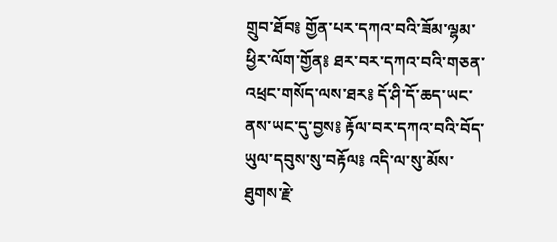གྲུབ་ཐོབ༔ གྱོན་པར་དཀའ་བའི་ཟོམ་ལྷམ་ཕྱིར་ལོག་གྱོན༔ ཐར་བར་དཀའ་བའི་གཅན་འཕྲང་གསོད་ལས་ཐར༔ དོ་ཤི་དོ་ཆད་ཡང་ནས་ཡང་དུ་བྱས༔ རྟོལ་བར་དཀའ་བའི་བོད་ཡུལ་དབུས་སུ་བརྟོལ༔ འདི་ལ་སུ་མོས་ཐུགས་རྗེ་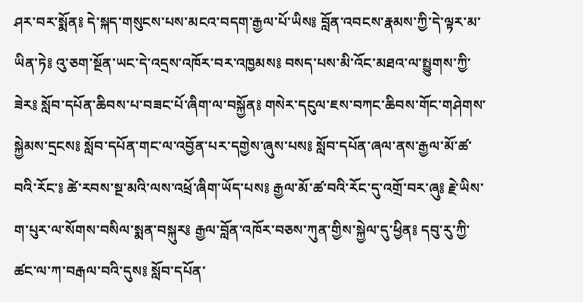ཤར་བར་སྨོན༔ དེ་སྐད་གསུངས་པས་མངའ་བདག་རྒྱལ་པོ་ཡིས༔ བློན་འབངས་རྣམས་ཀྱི་དེ་ལྟར་མ་ཡིན་ཏེ༔ འུ་ཅག་སྔོན་ཡང་དེ་འདྲས་འཁོར་བར་འཁྱམས༔ བསད་པས་མི་འོང་མཐའ་ལ་སྤྱུགས་ཀྱི་ཟེར༔ སློབ་དཔོན་ཆིབས་པ་བཟང་པོ་ཞིག་ལ་བསྐྱོན༔ གསེར་དངུལ་ཇས་བཀང་ཆིབས་གོང་གཤེགས་སྐྱེམས་དྲངས༔ སློབ་དཔོན་གང་ལ་འབྱོན་པར་དགྱེས་ཞུས་པས༔ སློབ་དཔོན་ཞལ་ནས་རྒྱལ་མོ་ཚ་བའི་རོང་༔ ཚེ་རབས་སྔ་མའི་ལས་འཕྲོ་ཞིག་ཡོད་པས༔ རྒྱལ་མོ་ཚ་བའི་རོང་དུ་འགྲོ་བར་ཞུ༔ རྗེ་ཡིས་ག་པུར་ལ་སོགས་བསིལ་སྨན་བསྐུར༔ རྒྱལ་བློན་འཁོར་བཅས་ཀུན་གྱིས་སྐྱེལ་དུ་ཕྱིན༔ དབུ་རུ་ཀྱི་ཚང་ལ་ཀ་བརྒལ་བའི་དུས༔ སློབ་དཔོན་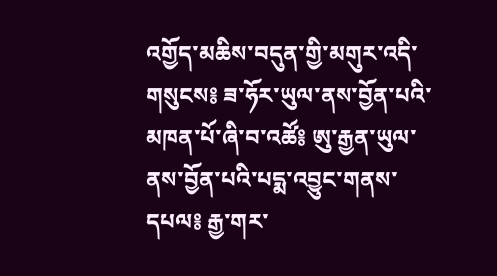འགྱོད་མཆིས་བདུན་གྱི་མགུར་འདི་གསུངས༔ ཟ་ཧོར་ཡུལ་ནས་བྱོན་པའི་མཁན་པོ་ཞི་བ་འཚོ༔ ཨུ་རྒྱན་ཡུལ་ནས་བྱོན་པའི་པདྨ་འབྱུང་གནས་དཔལ༔ རྒྱ་གར་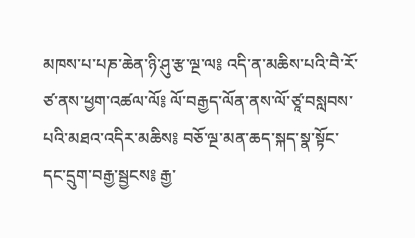མཁས་པ་པཎ་ཆེན་ཉི་ཤུ་རྩ་ལྔ་ལ༔ འདི་ན་མཆིས་པའི་བཻ་རོ་ཙ་ནས་ཕྱག་འཚལ་ལོ༔ ལོ་བརྒྱད་ལོན་ནས་ལོ་ཙཱ་བསླབས་པའི་མཐའ་འདིར་མཆིས༔ བཅོ་ལྔ་མན་ཆད་སྐད་སྣ་སྟོང་དང་དྲུག་བརྒྱ་སྦྱངས༔ རྒྱ་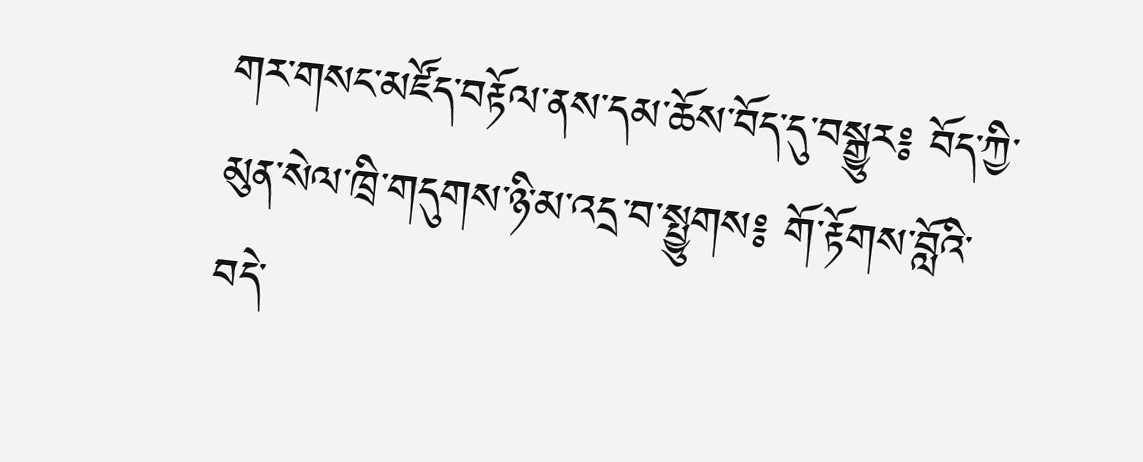གར་གསང་མཛོད་བརྟོལ་ནས་དམ་ཆོས་བོད་དུ་བསྒྱུར༔ བོད་ཀྱི་མུན་སེལ་ཁྲི་གདུགས་ཉི་མ་འདྲ་བ་སྤྱུགས༔ གོ་རྟོགས་བློའི་བདེ་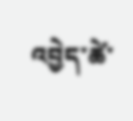འབྱེད་ཚེ་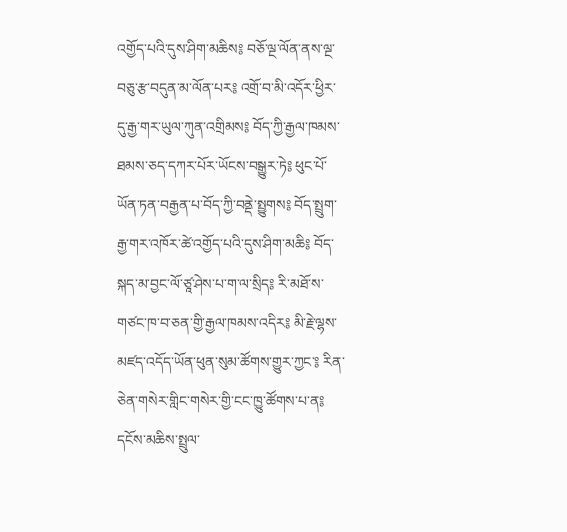འགྱོད་པའི་དུས་ཤིག་མཆིས༔ བཅོ་ལྔ་ལོན་ནས་ལྔ་བཅུ་རྩ་བདུན་མ་ལོན་པར༔ འགྲོ་བ་མི་འདོར་ཕྱིར་དུ་རྒྱ་གར་ཡུལ་ཀུན་འགྲིམས༔ བོད་ཀྱི་རྒྱལ་ཁམས་ཐམས་ཅད་དཀར་པོར་ཡོངས་བསྒྱུར་ཏེ༔ ཕུང་པོ་ཡོན་ཏན་བརྒྱན་པ་བོད་ཀྱི་བནྡེ་སྤྱུགས༔ བོད་སྤྲུག་རྒྱ་གར་འཁོར་ཚེ་འགྱོད་པའི་དུས་ཤིག་མཆི༔ བོད་སྐད་མ་བྱང་ལོ་ཙཱ་ཤེས་པ་ག་ལ་སྲིད༔ རི་མཐོ་ས་གཙང་ཁ་བ་ཅན་གྱི་རྒྱལ་ཁམས་འདིར༔ མི་རྗེ་ལྷས་མཛད་འདོད་ཡོན་ཕུན་སུམ་ཚོགས་གྱུར་ཀྱང་༔ རིན་ཅེན་གསེར་གླིང་གསེར་གྱི་ངང་ཁྱུ་ཚོགས་པ་ན༔ དངོས་མཆིས་སྤྲུལ་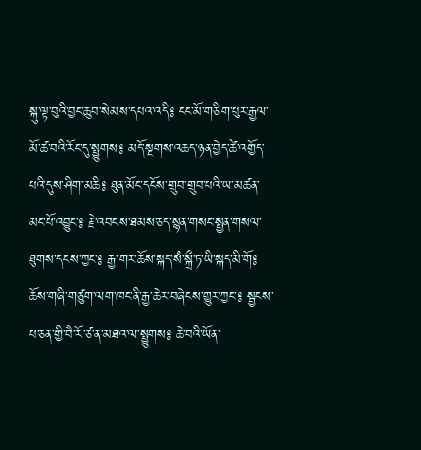སྐུ་ལྟ་བུའི་བྱང་ཆུབ་སེམས་དཔའ་འདི༔ ངང་མོ་གཅིག་པུར་རྒྱལ་མོ་ཚ་བའི་རོང་དུ་སྤྱུགས༔ མདོ་སྔགས་འཆད་ཉན་བྱེད་ཚེ་འགྱོད་པའི་དུས་ཤིག་མཆི༔ ཐུན་མོང་དངོས་གྲུབ་གྲུབ་པའི་ཡ་མཚན་མང་པོ་འབྱུང་༔ རྗེ་འབངས་ཐམས་ཅད་སྙན་གསང་སྤྱན་གསལ་ཐུགས་དངས་ཀྱང་༔ རྒྱ་གར་ཆོས་སྐད་སཾ་སྐྲྀ་ཏ་ཡི་སྐད་མི་གོ༔ ཆོས་གཞི་གཙུག་ལག་ཁང་ནི་རྒྱ་ཆེར་བཞེངས་གྱུར་ཀྱང་༔ སྦྱངས་པ་ཅན་གྱི་བཻ་རོ་ཙ་ན་མཐའ་ལ་སྤྱུགས༔ ཆེ་བའི་ཡོན་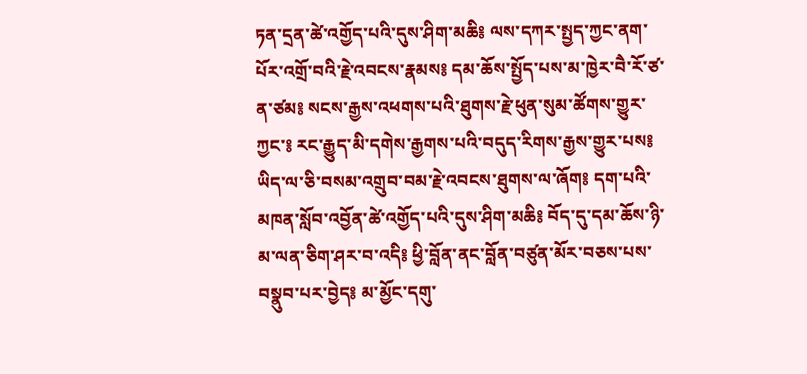ཏན་དྲན་ཚེ་འགྱོད་པའི་དུས་ཤིག་མཆི༔ ལས་དཀར་སྤྱད་ཀྱང་ནག་པོར་འགྲོ་བའི་རྗེ་འབངས་རྣམས༔ དམ་ཆོས་སྤྱོད་པས་མ་ཁྱེར་བཻ་རོ་ཙ་ན་ཙམ༔ སངས་རྒྱས་འཕགས་པའི་ཐུགས་རྗེ་ཕུན་སུམ་ཚོགས་གྱུར་ཀྱང་༔ རང་རྒྱུད་མི་དགེས་རྒྱགས་པའི་བདུད་རིགས་རྒྱས་གྱུར་པས༔ ཡིད་ལ་ཅི་བསམ་འགྲུབ་བམ་རྗེ་འབངས་ཐུགས་ལ་ཞོག༔ དག་པའི་མཁན་སློབ་འབྱོན་ཚེ་འགྱོད་པའི་དུས་ཤིག་མཆི༔ བོད་དུ་དམ་ཆོས་ཉི་མ་ལན་ཅིག་ཤར་བ་འདི༔ ཕྱི་བློན་ནང་བློན་བཙུན་མོར་བཅས་པས་བསྣུབ་པར་བྱེད༔ མ་མྱོང་དགུ་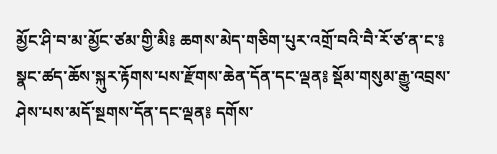མྱོང་ཤི་བ་མ་མྱོང་ཙམ་གྱི་མི༔ ཆགས་མེད་གཅིག་པུར་འགྲོ་བའི་བཻ་རོ་ཙ་ན་ང་༔ སྣང་ཚད་ཆོས་སྐུར་རྟོགས་པས་རྫོགས་ཆེན་དོན་དང་ལྡན༔ སྡོམ་གསུམ་རྒྱུ་འབྲས་ཤེས་པས་མདོ་སྔགས་དོན་དང་ལྡན༔ དགོས་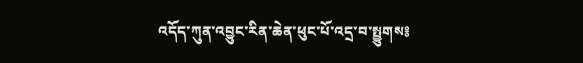འདོད་ཀུན་འབྱུང་རིན་ཆེན་ཕུང་པོ་འདྲ་བ་སྤྱུགས༔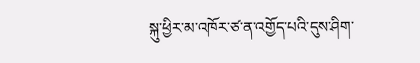སྐུ་ཕྱིར་མ་འཁོར་ཙ་ན་འགྱོད་པའི་དུས་ཤིག་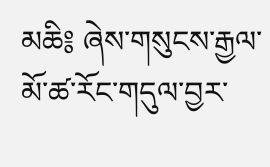མཆི༔ ཞེས་གསུངས་རྒྱལ་མོ་ཚ་རོང་གདུལ་བྱར་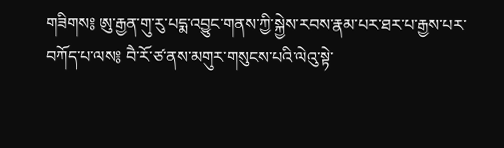གཟིགས༔ ཨུ་རྒྱན་གུ་རུ་པདྨ་འབྱུང་གནས་ཀྱི་སྐྱེས་རབས་རྣམ་པར་ཐར་པ་རྒྱས་པར་བཀོད་པ་ལས༔ བཻ་རོ་ཙ་ནས་མགུར་གསུངས་པའི་ལེའུ་སྟེ་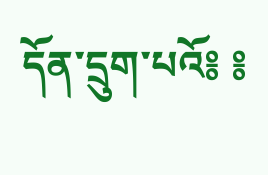དོན་དྲུག་པའོ༔ ༔